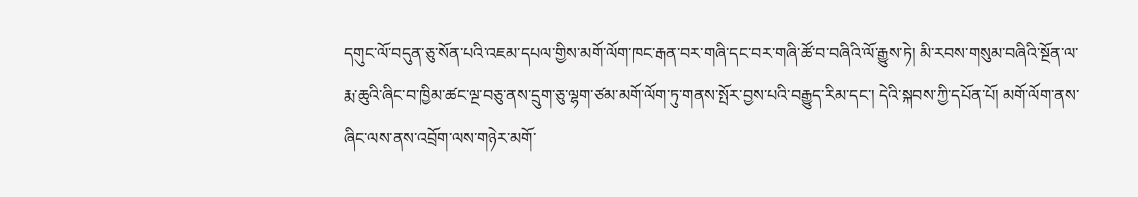དགུང་ལོ་བདུན་ཅུ་སོན་པའི་འཇམ་དཔལ་གྱིས་མགོ་ལོག་ཁང་རྒན་བར་གཞི་དང་བར་གཞི་ཚོ་བ་བཞིའི་ལོ་རྒྱུས་ཏེ། མི་རབས་གསུམ་བཞིའི་སྔོན་ལ་རྨ་ཆུའི་ཞིང་བ་ཁྱིམ་ཚང་ལྔ་བཅུ་ནས་དྲུག་ཅུ་ལྷག་ཙམ་མགོ་ལོག་ཏུ་གནས་སྤོར་བྱས་པའི་བརྒྱུད་རིམ་དང་། དེའི་སྐབས་ཀྱི་དཔོན་པོ། མགོ་ལོག་ནས་ཞིང་ལས་ནས་འབྲོག་ལས་གཉེར་མགོ་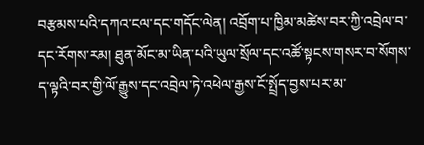བརྩམས་པའི་དཀའ་ངལ་དང་གདོང་ལེན། འབྲོག་པ་ཁྱིམ་མཚེས་བར་ཀྱི་འབྲེལ་བ་དང་རོགས་རམ། ཐུན་མོང་མ་ཡིན་པའི་ཡུལ་སྲོལ་དང་འཚོ་སྟངས་གསར་བ་སོགས་ད་ལྟའི་བར་གྱི་ལོ་རྒྱུས་དང་འབྲེལ་ཏེ་འཕེལ་རྒྱས་ངོ་སྤྲོད་བྱས་པར་མ་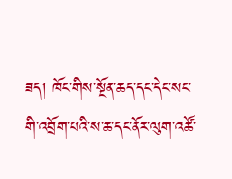ཟད། ཁོང་གིས་སྔོན་ཆད་དང་དེང་སང་གི་འབྲོག་པའི་ས་ཆ་དང་ནོར་ལུག་འཚོ་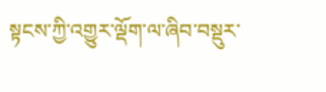སྟངས་ཀྱི་འགྱུར་ལྡོག་ལ་ཞིབ་བསྡུར་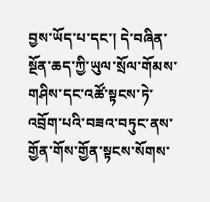བྱས་ཡོད་པ་དང་། དེ་བཞིན་སྔོན་ཆད་ཀྱི་ཡུལ་སྲོལ་གོམས་གཤིས་དང་འཚོ་སྟངས་ཏེ་འབྲོག་པའི་བཟའ་བཏུང་ནས་གྱོན་གོས་གྱོན་སྟངས་སོགས་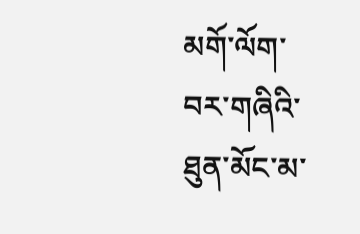མགོ་ལོག་བར་གཞིའི་ཐུན་མོང་མ་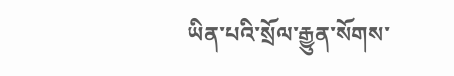ཡིན་པའི་སྲོལ་རྒྱུན་སོགས་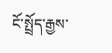ངོ་སྤྲོད་རྒྱས་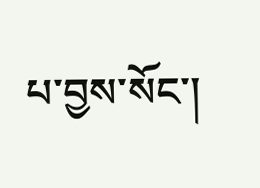པ་བྱས་སོང་།